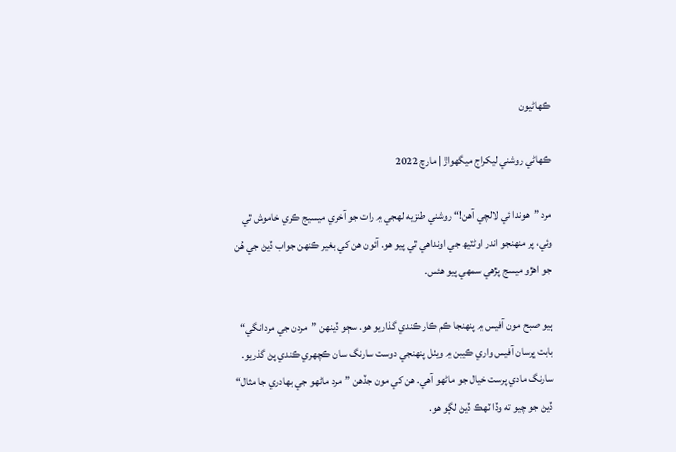ڪهاڻيون

ڪهاڻي روشني ليکراج ميگهواڙ | مارچ 2022

مرد ”هوندا ئي لالچي آھن!“ روشني طنزيه لهجي ۾ رات جو آخري ميسيج ڪري خاموش ٿي وئي، پر منهنجو اندر اوڻٽيھ جي اونداهي ٿي پيو هو. آئون هن کي بغير ڪنهن جواب ڏيڻ جي هُن جو اهڙو ميسج پڙھي سمهي پيو هئس.

ٻيو صبح مون آفيس ۾ پنهنجا ڪم ڪار ڪندي گذاريو هو. سڄو ڏينهن ”مردن جي مردانگي“ بابت ڀرسان آفيس واري ڪيبن ۾ ويٺل پنهنجي دوست سارنگ سان ڪچهري ڪندي پڻ گذريو. سارنگ مادي پرست خيال جو ماڻھو آھي. هن کي مون جڏھن ”مرد ماڻھو جي بهادري جا مثال“ ڏيڻ جو چيو ته وڏا ٽھڪ ڏيڻ لڳو هو.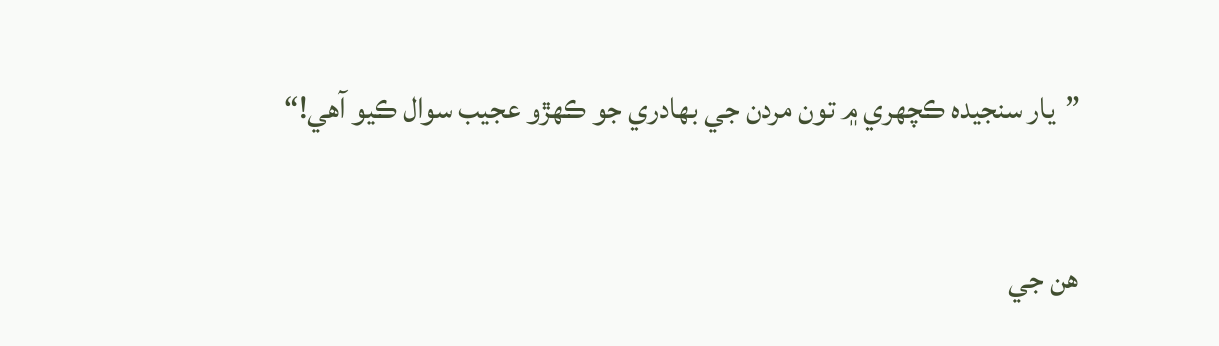”يار سنجيده ڪچهري ۾ تون مردن جي بهادري جو ڪهڙو عجيب سوال ڪيو آھي!“

هن جي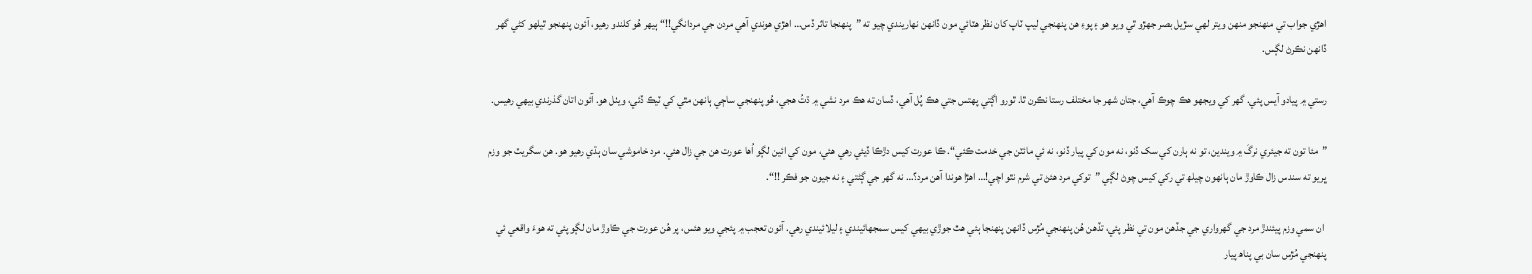اهڙي جواب تي منهنجو منهن ويتر لهي سڙيل بصر جهڙو ٿي ويو هو ۽ پوءِ ھن پنهنجي ليپ ٽاپ کان نظر هٽائي مون ڏانهن نهاريندي چيو ته ”پنهنجا تاثر ڏس… اهڙي هوندي آھي مردن جي مردانگي!!“ ٻيهر هُو کلندو رهيو، آئون پنهنجو ٿيلهو کڻي گهر ڏانهن نڪرڻ لڳس.

رستي ۾ پيادو آيس پئي. گهر کي ويجهو هڪ چوڪ آھي، جتان شھر جا مختلف رستا نڪرن ٿا. ٿورو اڳتي پهتس جتي هڪ پُل آھي، ڏسان ته هڪ مرد نشي ۾ ڌتُ هجي، هُو پنهنجي ساڄي ٻانهن مٿي کي ٽيڪ ڏئي، ويٺل هو. آئون اتان گذرندي بيھي رهيس.

”مئا تون ته جيئري نرگَ ۾ ويندين، تو نه ٻارن کي سک ڏنو، نه مون کي پيار ڏنو، نه ئي مائٽن جي خدمت ڪئي“. ڪا عورت کيس دڙڪا ڏيئي رهي هئي، مون کي ائين لڳو اُھا عورت هن جي زال هئي. مرد خاموشي سان ٻڌي رهيو هو. هن سگريٽ جو وزم ڀريو ته سندس زال ڪاوڙ مان ٻانهون چيلھ تي رکي کيس چوڻ لڳي ”توکي مرد هئڻ تي شرم نٿو اچي!… اهڙا هوندا آھن مرد؟… نه گهر جي ڳڻتي ۽ نه جيون جو فڪر !!“.

 ان سمي وزم پيئندڙ مرد جي گهرواري جي جڏھن مون تي نظر پئي، تڏھن هُن پنهنجي مُڙس ڏانهن پنهنجا ٻئي هٿ جوڙي بيهي کيس سمجهائيندي ۽ ليلائيندي رهي. آئون تعجب ۾ پئجي ويو هئس، پر هُن عورت جي ڪاوڙ مان لڳو پئي ته هوءَ واقعي ئي پنهنجي مُڙس سان بي پناھ پيار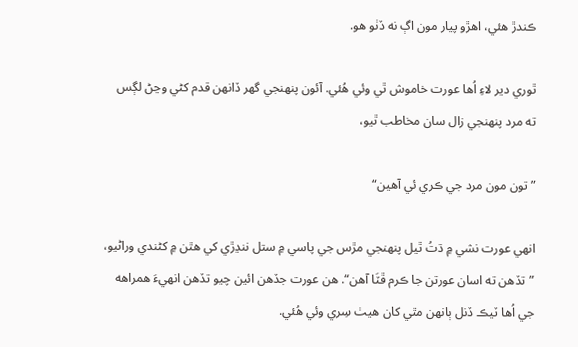ڪندڙ ھئي، اهڙو پيار مون اڳ نه ڏٺو ھو.

ٿوري دير لاءِ اُھا عورت خاموش ٿي وئي هُئي. آئون پنهنجي گهر ڏانهن قدم کڻي وڃڻ لڳس ته مرد پنهنجي زال سان مخاطب ٿيو،

”تون مون مرد جي ڪري ئي آھين“

انهي عورت نشي ۾ ڌتُ ٿيل پنهنجي مڙس جي پاسي ۾ ستل ننڍڙي کي هٿن ۾ کڻندي وراڻيو، ”تڏھن ته اسان عورتن جا ڪرم ڦٽَا آھن“. هن عورت جڏھن ائين چيو تڏھن انهيءَ همراهه جي اُھا ٽيڪ ڏنل ٻانهن مٿي کان هيٺ سِري وئي هُئي.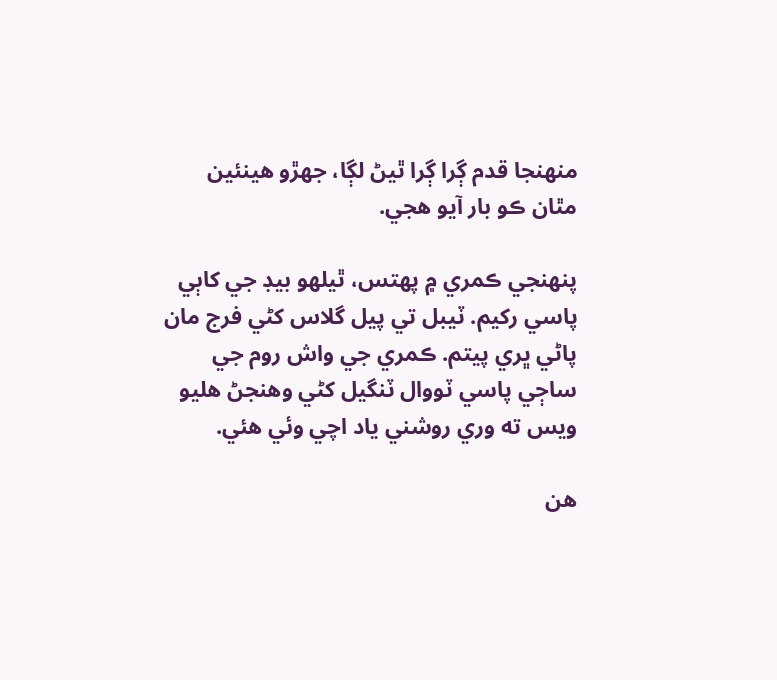منهنجا قدم ڳرا ڳرا ٿيڻ لڳا، جهڙو هينئين مٿان ڪو بار آيو هجي.

پنهنجي ڪمري ۾ پهتس، ٿيلهو بيڊ جي کاٻي پاسي رکيم. ٽيبل تي پيل گلاس کڻي فرج مان پاڻي ڀري پيتم. ڪمري جي واش روم جي ساڄي پاسي ٽووال ٽنگيل کڻي وهنجڻ هليو ويس ته وري روشني ياد اچي وئي هئي.

هن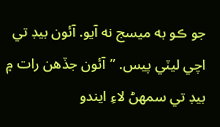جو ڪو به ميسج نه آيو. آئون بيڊ تي اچي ليٽي پيس. ”آئون جڏھن رات ۾ بيڊ تي سمهڻ لاءِ ايندو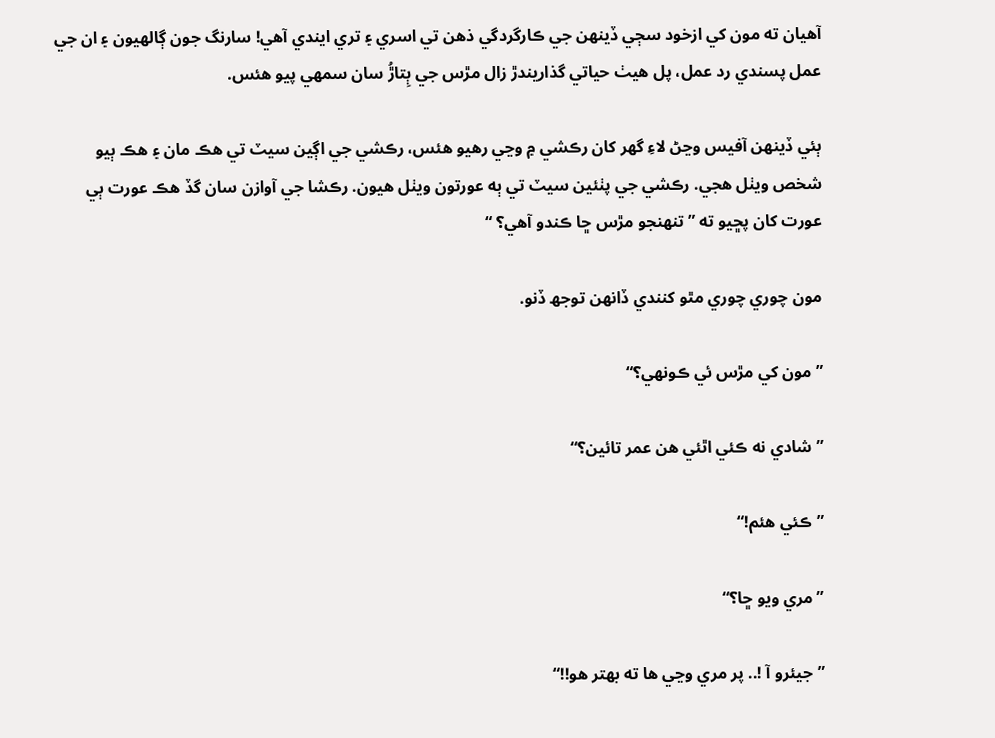آهيان ته مون کي ازخود سڄي ڏينهن جي ڪارگردگي ذھن تي اسري ۽ تري ايندي آھي! سارنگ جون ڳالهيون ۽ ان جي عمل پسندي رد عمل، پل هيٺ حياتي گذاريندڙ زال مڙس جي ٻِتاڙُ سان سمهي پيو هئس.

ٻئي ڏينهن آفيس وڃڻ لاءِ گهر کان رڪشي ۾ وڃي رهيو هئس، رڪشي جي اڳين سيٽ تي هڪ مان ۽ هڪ ٻيو شخص ويٺل هجي. رڪشي جي پٺئين سيٽ تي ٻه عورتون ويٺل هيون. رڪشا جي آوازن سان گڏ هڪ عورت ٻي عورت کان پڇيو ته ”تنهنجو مڙس ڇا ڪندو آھي؟ “

مون چوري چوري مٿو کنندي ڏانهن توجھ ڏنو.

”مون کي مڙس ئي ڪونهي؟“

” شادي نه ڪئي اٿئي هن عمر تائين؟“

”ڪئي هئم!“

”مري ويو ڇا؟“

”جيئرو آ !.. پر مري وڃي ها ته بهتر هو!!“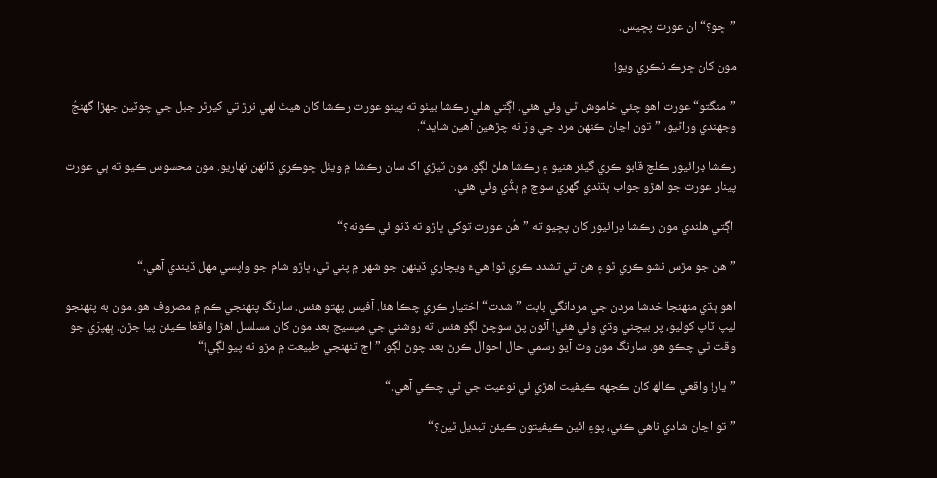”ڇو؟“ ان عورت پڇيس.

مون کان ڇرڪ نڪري ويو!

”منگتو“ عورت اهو چئي خاموش ٿي وئي هئي. اڳتي هلي رڪشا بيٺو ته پينو عورت رڪشا کان هيٺ لهي نرڙ تي کيرٿر جبل جي چوٽين جهڙا گهنجُ وجهندي وراڻيو، ”تون اڃان ڪنهن مرد جي ورَ نه چڙھين آھين شايد“.

رڪشا ڊرائيور ڪلچ قابو ڪري گيئر هنيو ۽ رڪشا هلڻ لڳو. مون ٽيڙي اک سان رڪشا ۾ ويٺل ڇوڪري ڏانهن نهاريو. مون محسوس ڪيو ته ٻي عورت پينار عورت جو اهڙو جواب ٻڌندي گهري سوچ ۾ ٻڏُي وئي هئي.

 اڳتي هلندي مون رڪشا ڊرائيور کان پڇيو ته ”هُن عورت توکي ڀاڙو ته ڏنو ئي ڪونه؟“

”ھن جو مڙس نشو ڪري ٿو ۽ هن تي تشدد ڪري ٿو! هيءَ ويچاري ڏينهن جو شهر ۾ پني ٿي، ڀاڙو شام جو واپسي مهل ڏيندي آھي.“

اهو ٻڌي منهنجا خدشا مردن جي مردانگي بابت ”شدت“ اختيار ڪري چڪا هئا. آفيس پهتو هئس. سارنگ پنهنجي ڪم ۾ مصروف هو. مون به پنهنجو ليپ ٽاپ کوليو، پر بيچني وڌي وئي هئي! آئون پڻ سوچڻ لڳو هئس ته روشني جي ميسيج بعد مون کان مسلسل اهڙا واقعا ڪيئن پيا جڙن. ٻِهپرَي جو وقت ٿي چڪو هو. سارنگ مون وٽ آيو رسمي حال احوال ڪرڻ بعد چوڻ لڳو، ”اڄ تنهنجي طبيعت ۾ مزو نه پيو لڳي!“

”يار! واقعي ڪالھ کان ڪجهه ڪيفيت اهڙي ئي نوعيت جي ٿي چڪي آھي.“

”تو اڃان شادي ناهي ڪئي، پوءِ ائين ڪيفيتون ڪيئن تبديل ٿين؟“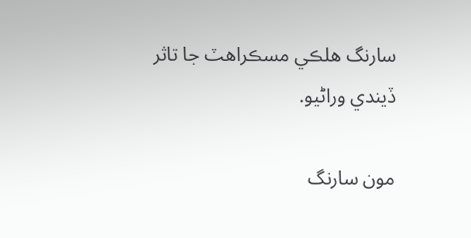سارنگ هلڪي مسڪراهٽ جا تاثر ڏيندي وراڻيو.

مون سارنگ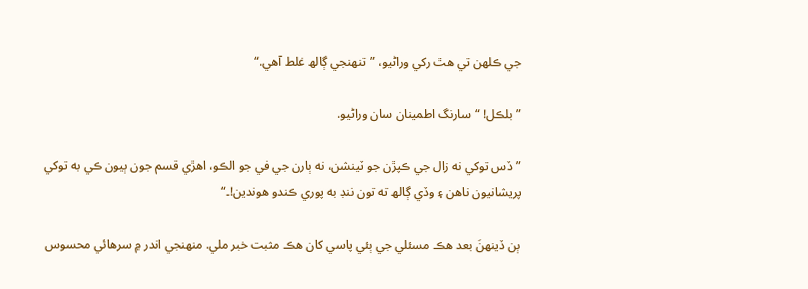جي ڪلهن تي هٿ رکي وراڻيو، ”تنهنجي ڳالھ غلط آھي.“

”بلڪل! “سارنگ اطمينان سان وراڻيو.

”ڏس توکي نه زال جي ڪپڙن جو ٽينشن، نه ٻارن جي في جو الڪو، اهڙي قسم جون ٻيون ڪي به توکي پريشانيون ناهن ۽ وڏي ڳالھ ته تون ننڊ به پوري ڪندو هوندين!۔“

ٻن ڏينهنَ بعد هڪ مسئلي جي ٻئي پاسي کان هڪ مثبت خبر ملي. منهنجي اندر ۾ سرهائي محسوس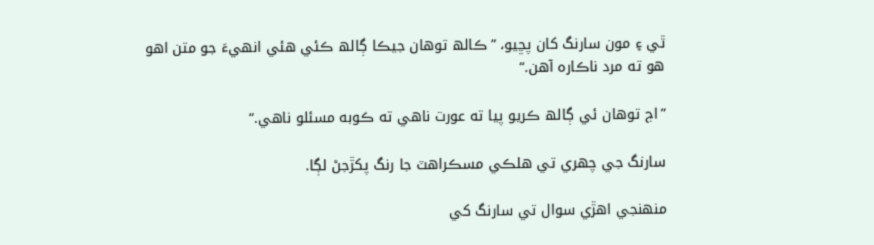ٿي ۽ مون سارنگ کان پڇيو، ”ڪالھ توهان جيڪا ڳالھ ڪئي هئي انهيءَ جو متن اهو هو ته مرد ناڪاره آھن.“

”اڄ توهان ئي ڳالھ ڪريو پيا ته عورت ناهي ته ڪوبه مسئلو ناهي.“

سارنگ جي چهري تي هلڪي مسڪراهٽ جا رنگ پکڙجڻ لڳا.

منهنجي اهڙي سوال تي سارنگ کي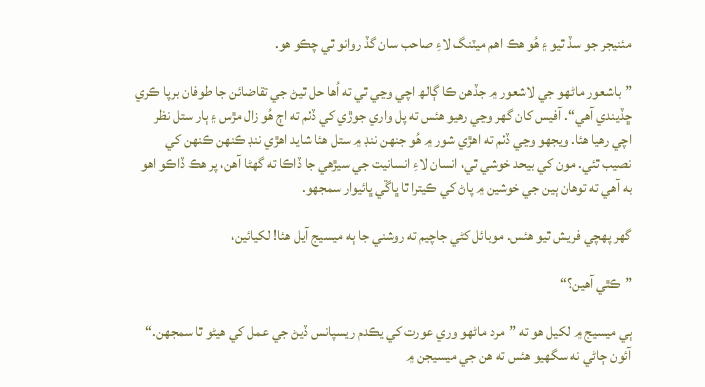مئنيجر جو سڏ ٿيو ۽ ھُو هڪ اهم ميٽنگ لاءِ صاحب سان گڏ روانو ٿي چڪو هو.

”باشعور ماڻھو جي لاشعور ۾ جڏهن ڪا ڳالھ اچي وڃي ٿي ته اُھا حل ٿيڻ جي تقاضائن جا طوفان برپا ڪري ڇڏيندي آھي“. آفيس کان گهر وڃي رهيو هئس ته پل واري جوڙي کي ڏٺم ته اڄ ھُو زال مڙس ۽ ٻار ستل نظر اچي رهيا هئا. ويجهو وڃي ڏٺم ته اهڙي شور ۾ ھُو جنهن ننڊ ۾ ستل هئا شايد اهڙي ننڊ ڪنهن ڪنهن کي نصيب ٿئي. مون کي بيحد خوشي ٿي، انسان لاءِ انسانيت جي سيڙھي جا ڏاڪا ته گهڻا آھن، پر هڪ ڏاڪو اهو به آھي ته توهان ٻين جي خوشين ۾ پاڻ کي ڪيترا ٿا ڀاڱي ڀائيوار سمجهو.

گهر پهچي فريش ٿيو هئس. موبائل کڻي جاچيم ته روشني جا ٻه ميسيج آيل هئا! لکيائين،

”ڪٿي آھين؟“

ٻي ميسيج ۾ لکيل هو ته ”مرد ماڻھو وري عورت کي يڪدم ريسپانس ڏيڻ جي عمل کي هيڻو ٿا سمجهن.“ آئون ڄاڻي نه سگهيو هئس ته هن جي ميسيجن ۾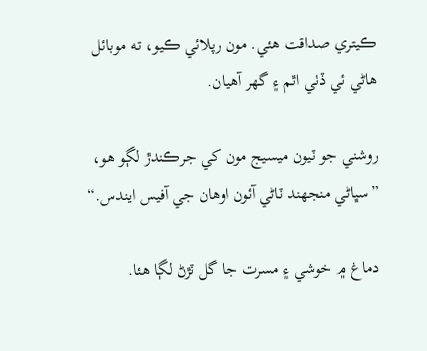ڪيتري صداقت ھئي. مون رپلائي ڪيو، ته موبائل هاڻي ئي ڏٺي اٿم ۽ گھر آھيان.

روشني جو ٽيون ميسيج مون کي جرڪندڙ لڳو ھو، ”سڀاڻي منجهند ٽاڻي آئون اوهان جي آفيس ايندس.“

دماغ ۾ خوشي ۽ مسرت جا گل ٽڙڻ لڳا ھئا.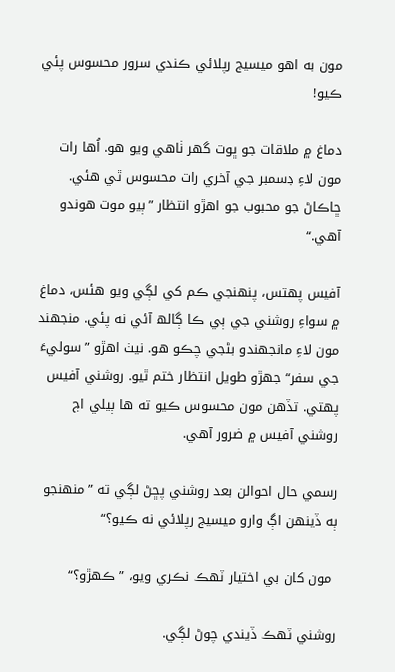مون به اهو ميسيج رپلائي ڪندي سرور محسوس پئي ڪيو!

دماغ ۾ ملاقات جو ڀوت گهر ٺاهي ويو هو. اُھا رات مون لاءِ ڊسمبر جي آخري رات محسوس ٿي هئي. ڇاڪاڻ جو محبوب جو اهڙو انتظار ”ٻيو موت هوندو آھي.“

آفيس پهتس، پنهنجي ڪم کي لڳي ويو هئس، دماغ ۾ سواءِ روشني جي ٻي ڪا ڳالھ آئي نه پئي. منجهند مون لاءِ مانجهندو بڻجي چڪو هو. نيٺ اهڙو ”سوليءَ جي سفر“ جهڙو طويل انتظار ختم ٿيو. روشني آفيس پهتي. تڏھن مون محسوس ڪيو ته ها ٻيلي اڄ روشني آفيس ۾ ضرور آھي.

رسمي حال احوالن بعد روشني پڇڻ لڳي ته ”منهنجو ٻه ڏينهن اڳ وارو ميسيج رپلائي نه ڪيو؟“

 مون کان بي اختيار ٽهڪ نڪري ويو، ”ڪهڙو؟“

روشني ٽھڪ ڏيندي چوڻ لڳي.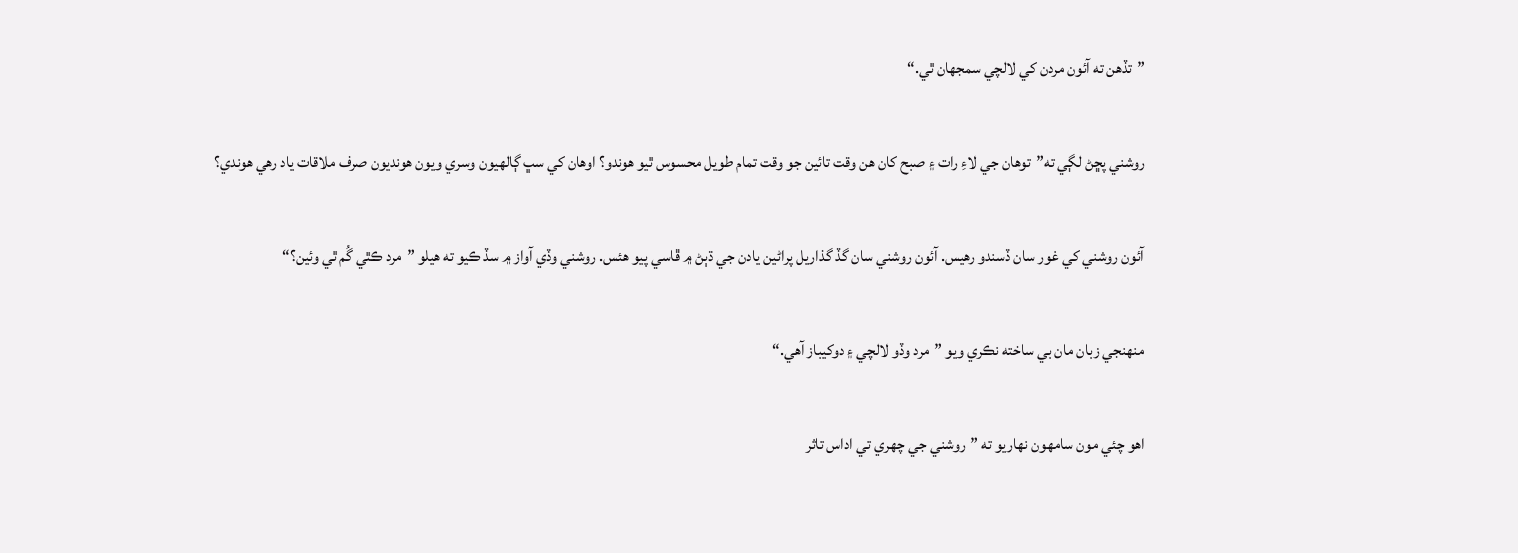”تڏھن ته آئون مردن کي لالچي سمجهان ٿي.“

روشني پڇڻ لڳي ته”توهان جي لاءِ رات ۽ صبح کان هن وقت تائين جو وقت تمام طويل محسوس ٿيو هوندو؟ اوهان کي سڀ ڳالهيون وسري ويون هونديون صرف ملاقات ياد رهي هوندي؟

آئون روشني کي غور سان ڏسندو رهيس. آئون روشني سان گڏ گذاريل پراڻين يادن جي ڌٻڻ ۾ ڦاسي پيو هئس. روشني وڏي آواز ۾ سڏ ڪيو ته هيلو ”مرد ڪٿي گُم ٿي وئين؟“

منهنجي زبان مان بي ساخته نڪري ويو ”مرد وڏو لالچي ۽ دوکيباز آھي.“

اهو چئي مون سامهون نهاريو ته ”روشني جي چهري تي اداس تاثر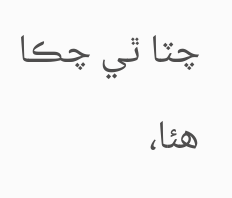چٽا ٿي چڪا هئا،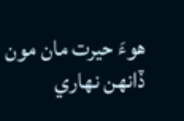هوءَ حيرت مان مون ڏانهن نهاري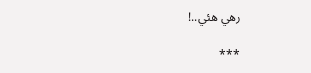رهي هئي..!

***